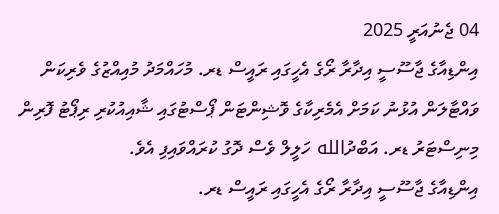04 ޖެނުއަރީ 2025
އިންޑިއާގެ ޖާސޫސީ އިދާރާ ރޯގެ އެހީގައި ރައީސް ޑރ. މުހައްމަދު މުއިއްޒުގެ ވެރިކަން ވައްޓާލަން އުޅުނު ކަމަށް އެމެރިކާގެ ވޮޝިންޓަން ޕޯސްޓުގައި ޝާއިއުކުރި ރިޕޯޓު ފޮރިން މިނިސްޓަރު ޑރ. އަބްދުالله ހަލީލް ވެސް ދޮގު ކުރައްވައިފި އެވެ.
އިންޑިއާގެ ޖާސޫސީ އިދާރާ ރޯގެ އެހީގައި ރައީސް ޑރ.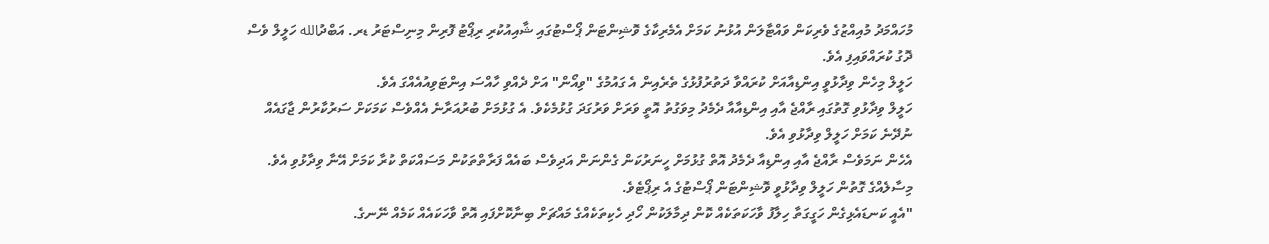މުހައްމަދު މުއިއްޒުގެ ވެރިކަން ވައްޓާލަން އުޅުނު ކަމަށް އެމެރިކާގެ ވޮޝިންޓަން ޕޯސްޓުގައި ޝާއިއުކުރި ރިޕޯޓު ފޮރިން މިނިސްޓަރު ޑރ. އަބްދުالله ހަލީލް ވެސް ދޮގު ކުރައްވައިފި އެވެ.
ހަލީލް މިހެން ވިދާޅުވީ އިންޑިއާއަށް ކުރައްވާ ދަތުރުފުޅުގެ ތެރެއިން އެ ގައުމުގެ "ވިއޯން" އަށް ދެއްވި ހާއްސަ އިންޓަވިއުއެއްގަ އެވެ.
ހަލީލް ވިދާޅުވި ގޮތުގައި ރާއްޖެ އާއި އިންޑިއާއާ ދެމެދު މިވަގުތު އޮތީ ވަރަށް ވަރުގަދަ ގުޅުމެކެވެ. އެ ގުޅުމަށް ބުރުއަރާނެ އެއްވެސް ކަމަކަށް ސަރުކާރުން ޖާގައެއް ނުދޭނެ ކަމަށް ހަލީލް ވިދާޅުވި އެވެ.
އެހެން ނަމަވެސް ރާއްޖެ އާއި އިންޑިއާ ދެމެދު އޮތް ގުޅުމަށް ހީނަރުކަން ގެންނަން އަދިވެސް ބައެއް ފަރާތްތަކުން މަސައްކަތް ކުރާ ކަމަށް އޭނާ ވިދާޅުވި އެވެ. މިސާލެއްގެ ގޮތުން ހަލީލް ވިދާޅުވީ ވޮޝިންޓަން ޕޯސްޓުގެ އެ ރިޕޯޓެވެ.
"އެއީ ކަނޑައެޅިގެން ހަގީގަތާ ހިލާފު ވާހަކަތަކެއް ކޮން ދިމާލަކުން ހޯދި ހެކިތަކެއްގެ މައްޗަށް ބިނާކޮށްފައި އޮތް ވާހަކައެއް ކަމެއް ނޭނގެ.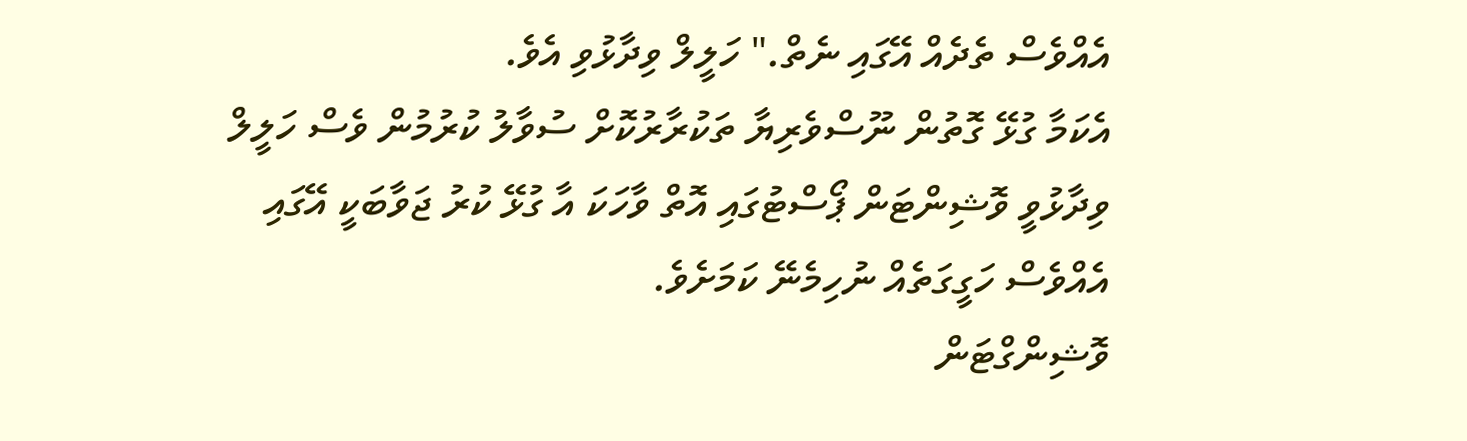އެއްވެސް ތެދެއް އޭގައި ނެތް." ހަލީލް ވިދާޅުވި އެވެ.
އެކަމާ ގުޅޭ ގޮތުން ނޫސްވެރިޔާ ތަކުރާރުކޮށް ސުވާލު ކުރުމުން ވެސް ހަލީލް ވިދާޅުވީ ވޮޝިންޓަން ޕޯސްޓުގައި އޮތް ވާހަކަ އާ ގުޅޭ ކުރު ޖަވާބަކީ އޭގައި އެއްވެސް ހަގީގަތެއް ނުހިމެނޭ ކަމަށެވެ.
ވޮޝިންގްޓަން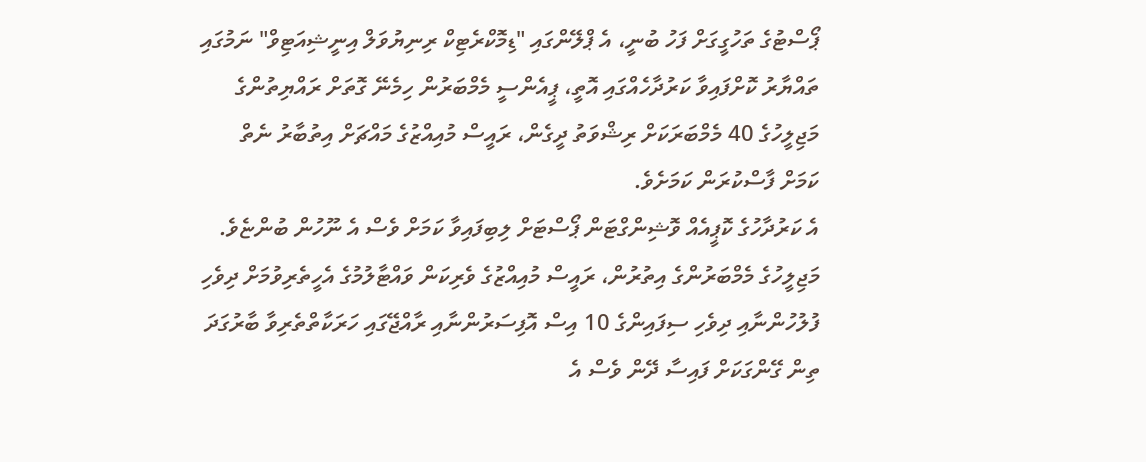ޕޯސްޓުގެ ތަހުގީގަށް ފަހު ބުނީ، އެ ޕްލޭންގައި "ޑިމޮކްރެޓިކް ރިނިޔުވަލް އިނީޝިއަޓިވް" ނަމުގައި ތައްޔާރު ކޮށްފައިވާ ކަރުދާހެއްގައި އޮތީ، ޕީއެންސީ މެމްބަރުން ހިމެނޭ ގޮތަށް ރައްޔިތުންގެ މަޖިލީހުގެ 40 މެމްބަރަކަށް ރިޝްވަތު ދީގެން، ރައީސް މުއިއްޒުގެ މައްޗަށް އިތުބާރު ނެތް ކަމަށް ފާސްކުރަން ކަމަށެވެ.
އެ ކަރުދާހުގެ ކޮޕީއެއް ވޮޝިންގްޓަން ޕޯސްޓަށް ލިބިފައިވާ ކަމަށް ވެސް އެ ނޫހުން ބުންޏެވެ.
މަޖިލީހުގެ މެމްބަރުންގެ އިތުރުން، ރައީސް މުއިއްޒުގެ ވެރިކަން ވައްޓާލުމުގެ އެހީތެރިވުމަށް ދިވެހި ފުލުހުންނާއި ދިވެހި ސިފައިންގެ 10 އިސް އޮފިސަރުންނާއި ރާއްޖޭގައި ހަރަކާތްތެރިވާ ބާރުގަދަ ތިން ގޭންގަކަށް ފައިސާ ދޭން ވެސް އެ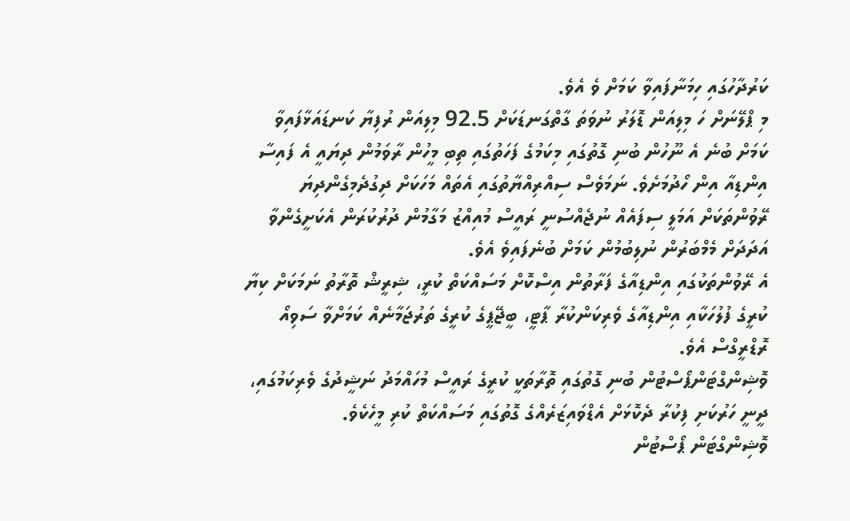ކަރުދާހުގައި ހިމަނާފައިވާ ކަމަށް ވެ އެވެ.
މި ޕްލޭނަށް ހަ މިލިއަން ޑޮލަރު ނުވަތަ ގާތްގަނޑަކަށް 92.5 މިލިއަން ރުފިޔާ ކަނޑައަޅާފައިވާ ކަމަށް ބުނެ އެ ނޫހުން ބުނި ގޮތުގައި މިކަމުގެ ފަހަތުގައި ތިބި މީހުން ރާވަމުން ދިޔައީ އެ ފައިސާ އިންޑިއާ އިން ހޯދުމަށެވެ. ނަމަވެސް ސިއްރިއްޔާތުގައި އެތައް މަހަކަށް ދިގުދެމިގެންދިޔަ ރޭވުންތަކަށް އަމަލީ ސިފައެއް ނުޖެއްސުނީ ރައީސް މުއިއްޒު މަގާމުން ދުރުކުރަން އެކަށީގެންވާ އަދަދަށް މެމްބަރުން ނުލިބުމުން ކަމަށް ބުނެފައިވެ އެވެ.
އެ ރޭވުންތަކުގައި އިންޑިއާގެ ފަރާތުން އިސްކޮށް މަސައްކަތް ކުރީ، ޝިރީޝް ތޮރާތު ނަމަކަށް ކިޔާ ކުރީގެ ފުލުހަކާއި އިންޑިއާގެ ވެރިކަންކުރާ ޕާޓީ، ބީޖޭޕީގެ ކުރީގެ ތަރުޖަމާނެއް ކަމަށްވާ ސަވިއޯ ރޮޑްރީގްސް އެވެ.
ވޮޝިންގްޓަންޕޯސްޓުން ބުނި ގޮތުގައި ތޮރާތަކީ ކުރީގެ ރައީސް މުހައްމަދު ނަޝީދުގެ ވެރިކަމުގައި، ދީނީ ހަރުކަށި ފިކުރާ ދެކޮޅަށް އެޑްވައިޒަރެއްގެ ގޮތުގައި މަސައްކަތް ކުރި މީހެކެވެ.
ވޮޝިންގްޓަން ޕޯސްޓުން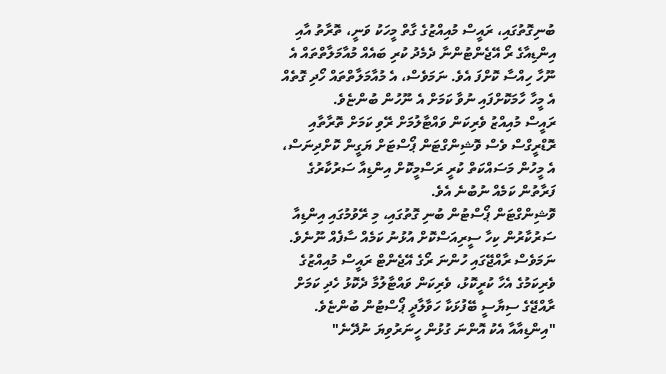ބުނިގޮތުގައި، ރައީސް މުއިއްޒުގެ ގާތް މީހަކު ވަނީ، ތޮރާތު އާއި އިންޑިއާގެ ރޯ އޭޖެންޓުންނާ ދެމެދު ކުރި ބައެއް މުއާމަލާތްތައް އެ ނޫހާ ހިއްސާ ކޮށްފަ އެވެ. ނަމަވެސް، އެ މުއާމަލާތްތައް ހޯދި ގޮތެއް އެ މީހާ ހާމަކޮށްފައި ނުވާ ކަމަށް އެ ނޫހުން ބުންޏެވެ.
ރައީސް މުއިއްޒު ވެރިކަން ވައްޓާލުމަށް ރޭވި ކަމަށް ތޮރާތާއި ރޮޑްރީގްސް ވެސް ވޮޝިންގްޓަން ޕޯސްޓަށް ޔަގީން ކޮށްދިނަސް، އެ މީހުން މަސައްކަތް ކުރީ ރަސްމީކޮށް އިންޑިއާ ސަރުކާރުގެ ފަރާތުން ކަމެއް ނުބުނެ އެވެ.
ވޮޝިންގްޓަން ޕޯސްޓުން ބުނި ގޮތުގައި، މި ރޭވުމުގައި އިންޑިއާ ސަރުކާރުން ކިހާ ސީރިއަސްކޮށް އުޅުނު ކަމެއް ސާފެއް ނޫނެވެ.
ނަމަވެސް ރާއްޖޭގައި ހުންނަ ރޯގެ އޭޖެންޓް ރައީސް މުއިއްޒުގެ ވެރިކަމުގެ އެހާ ކުރީކޮޅު، ވެރިކަން ވައްޓާލުމާ ދެކޮޅު ހެދި ކަމަށް ރާއްޖޭގެ ސިޔާސީ ބޭފުޅަކާ ހަވާލާދީ ޕޯސްޓުން ބުންޏެވެ.
"އިންޑިއާއާ އެކު އޮންނަ ގުޅުން ހީނަރުވިޔަ ނުދޭނެ"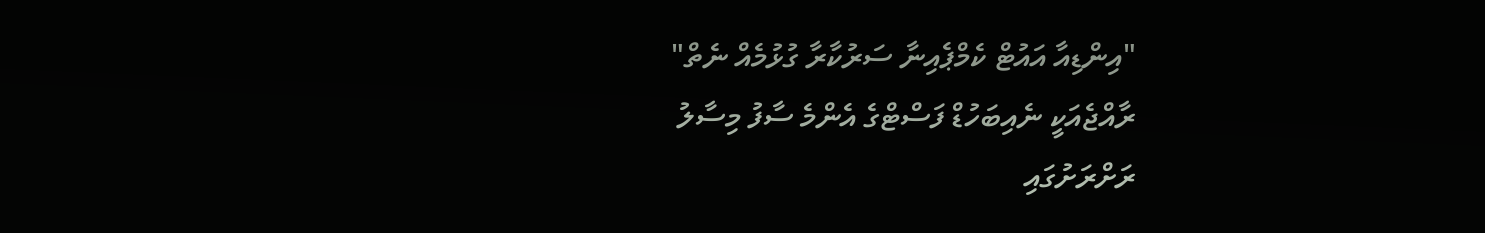"އިންޑިއާ އައުޓް ކެމްޕެއިނާ ސަރުކާރާ ގުޅުމެއް ނެތް"
ރާއްޖެއަކީ ނެއިބަހުޑް ފަސްޓްގެ އެންމެ ސާފު މިސާލު
ރަށްރަށުގައި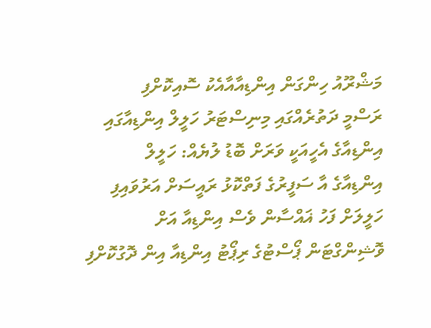މަޝްރޫއު ހިންގަން އިންޑިއާއާއެކު ސޮއިކޮށްފި
ރަސްމީ ދަތުރެއްގައި މިނިސްޓަރު ހަލީލް އިންޑިއާގައި
އިންޑިއާގެ އެހީއަކީ ވަރަށް ބޮޑު ލުޔެއް: ހަލީލް
އިންޑިއާގެ އާ ސަފީރުގެ ފަތްކޮޅު ރައީސަށް އަރުވައިފި
ހަލީލަށް ފަހު ޣައްސާން ވެސް އިންޑިއާ އަށް
ވޮޝިންގްޓަން ޕޯސްޓުގެ ރިޕޯޓު އިންޑިއާ އިން ދޮގުކޮށްފި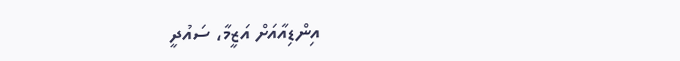އިންޑިއާއަށް އަޒީމާ، ސައުދީ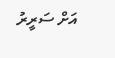އަށް ސަރީރު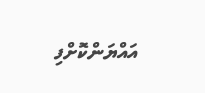އައްޔަންކޮށްފި